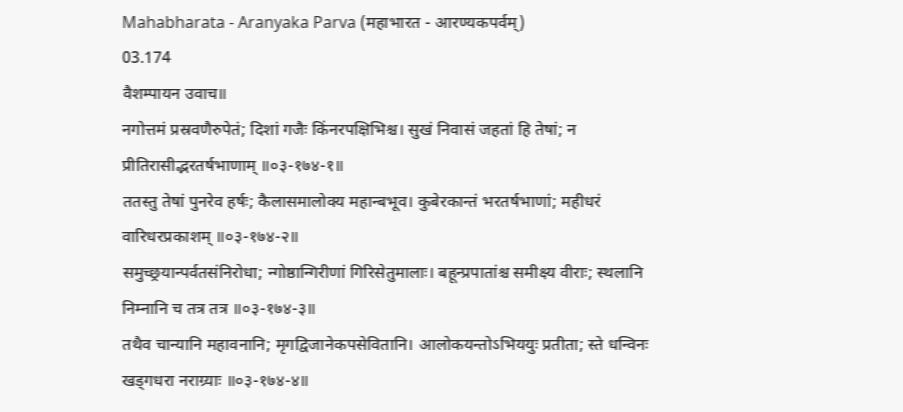Mahabharata - Aranyaka Parva (महाभारत - आरण्यकपर्वम्)
03.174
वैशम्पायन उवाच॥
नगोत्तमं प्रस्रवणैरुपेतं; दिशां गजैः किंनरपक्षिभिश्च। सुखं निवासं जहतां हि तेषां; न प्रीतिरासीद्भरतर्षभाणाम् ॥०३-१७४-१॥
ततस्तु तेषां पुनरेव हर्षः; कैलासमालोक्य महान्बभूव। कुबेरकान्तं भरतर्षभाणां; महीधरं वारिधरप्रकाशम् ॥०३-१७४-२॥
समुच्छ्रयान्पर्वतसंनिरोधा; न्गोष्ठान्गिरीणां गिरिसेतुमालाः। बहून्प्रपातांश्च समीक्ष्य वीराः; स्थलानि निम्नानि च तत्र तत्र ॥०३-१७४-३॥
तथैव चान्यानि महावनानि; मृगद्विजानेकपसेवितानि। आलोकयन्तोऽभिययुः प्रतीता; स्ते धन्विनः खड्गधरा नराग्र्याः ॥०३-१७४-४॥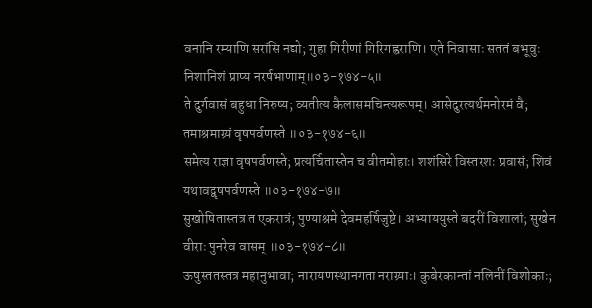वनानि रम्याणि सरांसि नद्यो; गुहा गिरीणां गिरिगह्वराणि। एते निवासाः सततं बभूवुः निशानिशं प्राप्य नरर्षभाणाम्॥०३-१७४-५॥
ते दुर्गवासं बहुधा निरुष्य; व्यतीत्य कैलासमचिन्त्यरूपम्। आसेदुरत्यर्थमनोरमं वै; तमाश्रमाग्र्यं वृषपर्वणस्ते ॥०३-१७४-६॥
समेत्य राज्ञा वृषपर्वणस्ते; प्रत्यर्चितास्तेन च वीतमोहाः। शशंसिरे विस्तरशः प्रवासं; शिवं यथावद्वृषपर्वणस्ते ॥०३-१७४-७॥
सुखोषितास्तत्र त एकरात्रं; पुण्याश्रमे देवमहर्षिजुष्टे। अभ्याययुस्ते बदरीं विशालां; सुखेन वीराः पुनरेव वासम् ॥०३-१७४-८॥
ऊषुस्ततस्तत्र महानुभावा; नारायणस्थानगता नराग्र्याः। कुबेरकान्तां नलिनीं विशोकाः;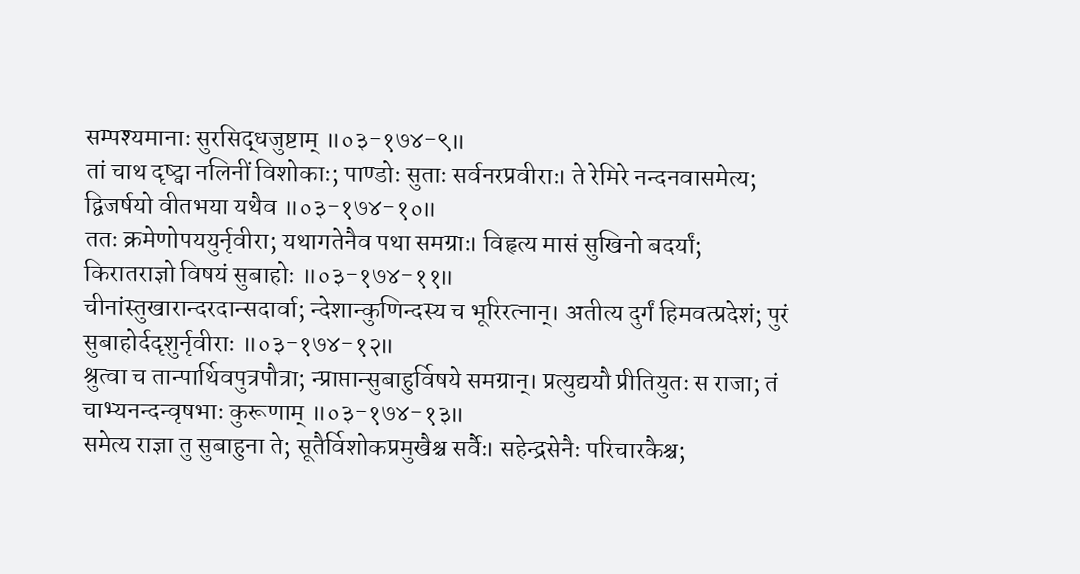सम्पश्यमानाः सुरसिद्धजुष्टाम् ॥०३-१७४-९॥
तां चाथ दृष्ट्वा नलिनीं विशोकाः; पाण्डोः सुताः सर्वनरप्रवीराः। ते रेमिरे नन्दनवासमेत्य; द्विजर्षयो वीतभया यथैव ॥०३-१७४-१०॥
ततः क्रमेणोपययुर्नृवीरा; यथागतेनैव पथा समग्राः। विहृत्य मासं सुखिनो बदर्यां; किरातराज्ञो विषयं सुबाहोः ॥०३-१७४-११॥
चीनांस्तुखारान्दरदान्सदार्वा; न्देशान्कुणिन्दस्य च भूरिरत्नान्। अतीत्य दुर्गं हिमवत्प्रदेशं; पुरं सुबाहोर्ददृशुर्नृवीराः ॥०३-१७४-१२॥
श्रुत्वा च तान्पार्थिवपुत्रपौत्रा; न्प्राप्तान्सुबाहुर्विषये समग्रान्। प्रत्युद्ययौ प्रीतियुतः स राजा; तं चाभ्यनन्दन्वृषभाः कुरूणाम् ॥०३-१७४-१३॥
समेत्य राज्ञा तु सुबाहुना ते; सूतैर्विशोकप्रमुखैश्च सर्वैः। सहेन्द्रसेनैः परिचारकैश्च;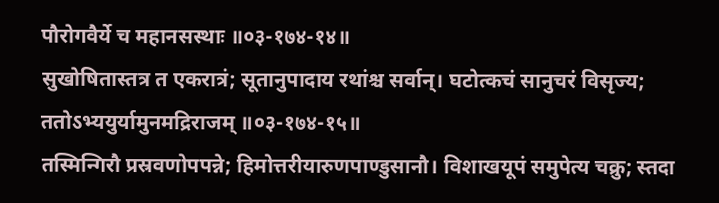पौरोगवैर्ये च महानसस्थाः ॥०३-१७४-१४॥
सुखोषितास्तत्र त एकरात्रं; सूतानुपादाय रथांश्च सर्वान्। घटोत्कचं सानुचरं विसृज्य; ततोऽभ्ययुर्यामुनमद्रिराजम् ॥०३-१७४-१५॥
तस्मिन्गिरौ प्रस्रवणोपपन्ने; हिमोत्तरीयारुणपाण्डुसानौ। विशाखयूपं समुपेत्य चक्रु; स्तदा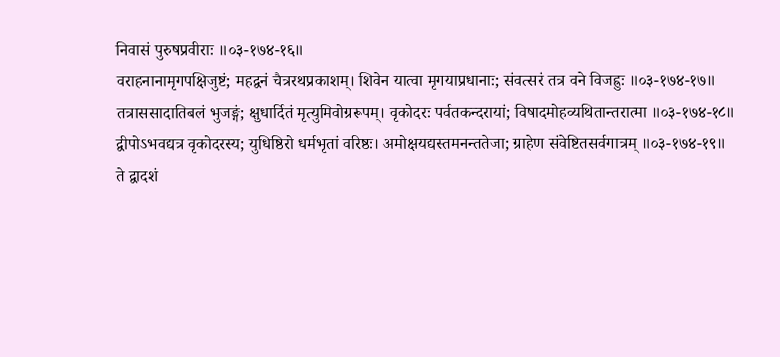निवासं पुरुषप्रवीराः ॥०३-१७४-१६॥
वराहनानामृगपक्षिजुष्टं; महद्वनं चैत्ररथप्रकाशम्। शिवेन यात्वा मृगयाप्रधानाः; संवत्सरं तत्र वने विजह्रुः ॥०३-१७४-१७॥
तत्राससादातिबलं भुजङ्गं; क्षुधार्दितं मृत्युमिवोग्ररूपम्। वृकोदरः पर्वतकन्दरायां; विषादमोहव्यथितान्तरात्मा ॥०३-१७४-१८॥
द्वीपोऽभवद्यत्र वृकोदरस्य; युधिष्ठिरो धर्मभृतां वरिष्ठः। अमोक्षयद्यस्तमनन्ततेजा; ग्राहेण संवेष्टितसर्वगात्रम् ॥०३-१७४-१९॥
ते द्वादशं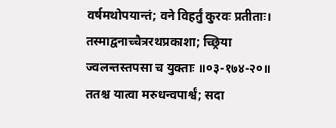वर्षमथोपयान्तं; वने विहर्तुं कुरवः प्रतीताः। तस्माद्वनाच्चैत्ररथप्रकाशा; च्छ्रिया ज्वलन्तस्तपसा च युक्ताः ॥०३-१७४-२०॥
ततश्च यात्वा मरुधन्वपार्श्वं; सदा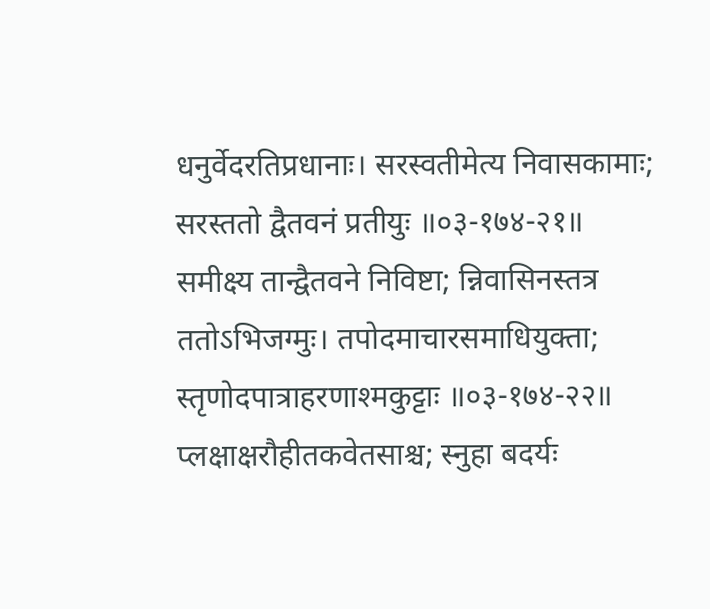धनुर्वेदरतिप्रधानाः। सरस्वतीमेत्य निवासकामाः; सरस्ततो द्वैतवनं प्रतीयुः ॥०३-१७४-२१॥
समीक्ष्य तान्द्वैतवने निविष्टा; न्निवासिनस्तत्र ततोऽभिजग्मुः। तपोदमाचारसमाधियुक्ता; स्तृणोदपात्राहरणाश्मकुट्टाः ॥०३-१७४-२२॥
प्लक्षाक्षरौहीतकवेतसाश्च; स्नुहा बदर्यः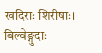खदिराः शिरीषाः। बिल्वेङ्गुदाः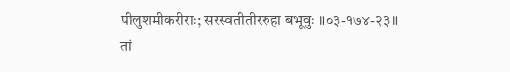पीलुशमीकरीराः; सरस्वतीतीररुहा बभूवुः ॥०३-१७४-२३॥
तां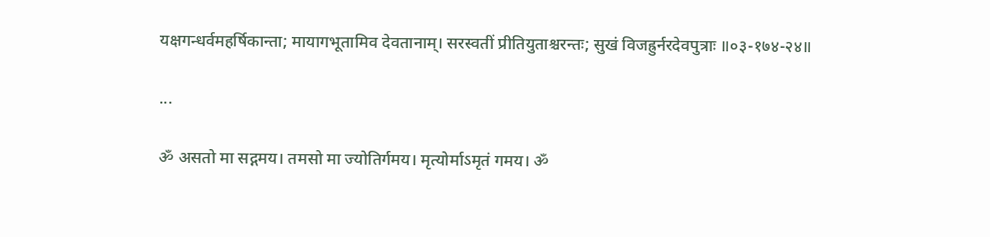यक्षगन्धर्वमहर्षिकान्ता; मायागभूतामिव देवतानाम्। सरस्वतीं प्रीतियुताश्चरन्तः; सुखं विजह्रुर्नरदेवपुत्राः ॥०३-१७४-२४॥

...

ॐ असतो मा सद्गमय। तमसो मा ज्योतिर्गमय। मृत्योर्माऽमृतं गमय। ॐ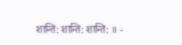शान्ति: शान्ति: शान्ति: ॥ -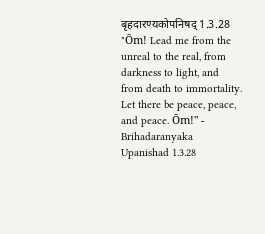बृहदारण्यकोपनिषद् 1.3.28
"Ōm! Lead me from the unreal to the real, from darkness to light, and from death to immortality. Let there be peace, peace, and peace. Ōm!" - Brihadaranyaka Upanishad 1.3.28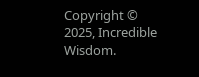Copyright © 2025, Incredible Wisdom.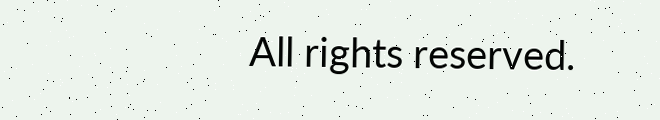All rights reserved.